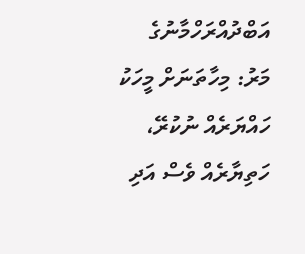އަބްދުއްރަހްމާނުގެ މަރު: މިހާތަނަށް މީހަކު ހައްޔަރެއް ނުކުރޭ، ހަތިޔާރެއް ވެސް އަދި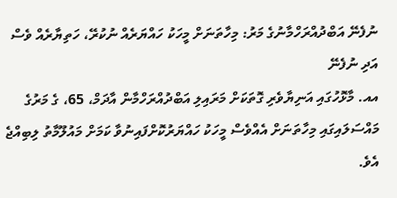ނުފެނޭ އަބްދުއްރަހްމާނުގެ މަރު: މިހާތަނަށް މީހަކު ހައްޔަރެއް ނުކުރޭ، ހަތިޔާރެއް ވެސް އަދި ނުފެނޭ
އއ. މާޅޮހުގައި އަނިޔާވެރި ގޮތަކަށް މަރައިލި އަބްދުއްރަހްމާން އާދަމް، 65، ގެ މަރުގެ މައްސަލައިގައި މިހާތަނަށް އެއްވެސް މީހަކު ހައްޔަރުކޮށްފައިނުވާ ކަމަށް މައުލޫމާތު ލިބިއްޖެ އެވެ.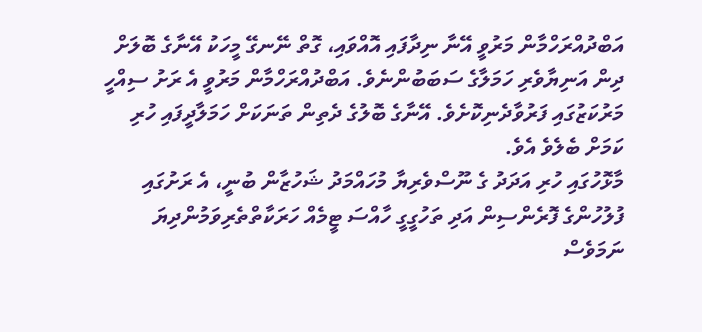އަބްދުއްރަހްމާން މަރުވީ އޭނާ ނިދާފައި އޮއްވައި، ގޮތް ނޭނގޭ މީހަކު އޭނާގެ ބޮލަށް ދިން އަނިޔާވެރި ހަމަލާގެ ސަބަބުންނެވެ. އަބްދުއްރަހްމާން މަރުވީ އެ ރަށު ސިއްހީ މަރުކަޒުގައި ފަރުވާދެނިކޮށެވެ. އޭނާގެ ބޮލުގެ ދެތިން ތަނަކަށް ހަމަލާދީފައި ހުރި ކަމަށް ބެލެވެ އެވެ.
މާޅޮހުގައި ހުރި އަދަދު ގެ ނޫސްވެރިޔާ މުހައްމަދު ޝަހުޒާން ބުނީ، އެ ރަށުގައި ފުލުހުންގެ ފޮރެންސިން އަދި ތަހުގީގީ ހާއްސަ ޓީމެއް ހަރަކާތްތެރިވަމުންދިޔަ ނަމަވެސް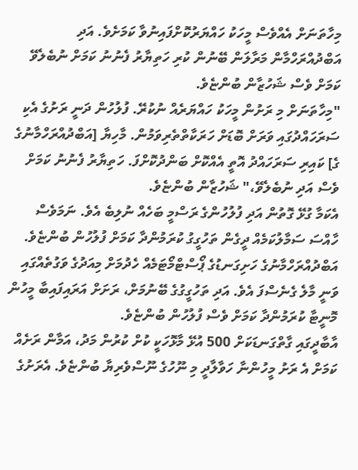މިހާތަނަށް އެއްވެސް މީހަކު ހައްޔަރުކޮށްފައިނުވާ ކަމަށެވެ. އަދި އަބްދުއްރަހްމާން މަރާލަން ބޭނުން ކުރި ހަތިޔާރު ފެނުނު ކަމަށް ނުބެލެވޭ ކަމަށް ވެސް ޝަހުޒާން ބުންޏެވެ.
"މިހާތަނަށް މި ރަށުން މީހަކު ހައްޔަރެއް ނުކުރޭ. ފުލުހުން ދަނީ ރަށުގެ އެކި ސަރަހައްދުގައި ވަރަށް ބޮޑަށް ހަރަކާތްތެރިވަމުން. މާހިޔާ [އަބްދުއްރަހްމާނުގެ ގެ] ކައިރި ސަރަހައްދު އޮތީ އެއްކޮށް ބަންދުކޮށްފަ. ހަތިޔާރު ފެނުނު ކަމަށް ވެސް އަދި ނުބެލެވޭ،" ޝަހުޒާން ބުންޏެވެ.
އެކަމާ ގުޅޭ ގޮތުން އަދި ފުލުހުންގެ ރަސްމީ ބަހެއް ނުލިބެ އެވެ. ނަމަވެސް ހާއްސަ ސަމާލުކަމެއް ދީގެން ތަހުގީގު ކުރަމުންދާ ކަމަށް ފުލުހުން ބުންޏެވެ.
އަބްދުއްރަހްމާނުގެ ހަށިގަނޑުގެ ޕޯސްޓްމޯޓަމެއް ހެދުމަށް މިއަދުގެ ވަގުތެއްގައި ވަނީ މާލެ ގެނެސްފަ އެވެ. އަދި ތަހުގީގުގެ ބޭނުމަށް، ރަށަށް އަރައިފައިބާ މީހުން މޮނީޓާ ކުރަމުންދާ ކަމަށް ވެސް ފުލުހުން ބުންޏެވެ.
އާބާދީގައި ގާތްގަނޑަކަށް 500 އުޅޭ މާޅޮހަކީ ކުށް ކުރުން މަދު، އަމާން ރަށެއް ކަމަށް އެ ރަށު މީހުންނާ ހަވާލާދީ މި ނޫހުގެ ނޫސްވެރިޔާ ބުންޏެވެ. އެރަށުގެ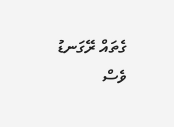ގެތައް ރޭގަނޑު ވެސް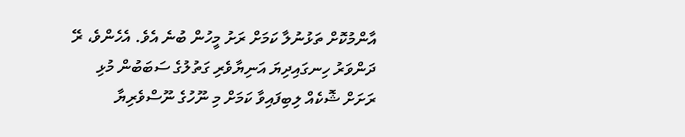އާންމުކޮށް ތަޅުނުލާ ކަމަށް ރަށު މީހުން ބުނެ އެވެ. އެހެންވެ، ރޭ ދަންވަރު ހިނގައިދިޔަ އަނިޔާވެރި ގަތުލުގެ ސަބަބުން މުޅި ރަށަށް ޝޮކެއް ލިބިފައިވާ ކަމަށް މި ނޫހުގެ ނޫސްވެރިޔާ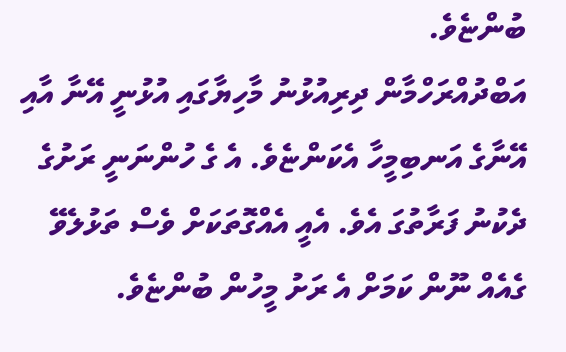ބުންޏެވެ.
އަބްދުއްރަހްމާން ދިރިއުޅުނު މާހިޔާގައި އުޅުނީ އޭނާ އާއި އޭނާގެ އަނބިމީހާ އެކަންޏެވެ. އެ ގެ ހުންނަނީ ރަށުގެ ދެކުނު ފަރާތުގަ އެވެ. އެއީ އެއްގޮތަކަށް ވެސް ތަޅުލެވޭ ގެއެއް ނޫން ކަމަށް އެ ރަށު މީހުން ބުންޏެވެ.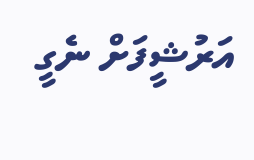އަރުޝީފަށް ނެގީ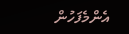އެންމެފަހުން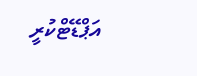އަޕްޑޭޓްކުރީ